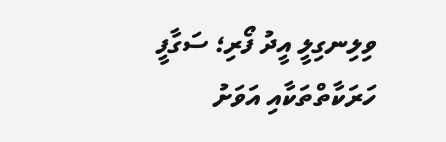ވިލިނގިލީ އީދު ފޯރި؛ ސަގާފީ ހަރަކާތްތަކާއި އަވަށު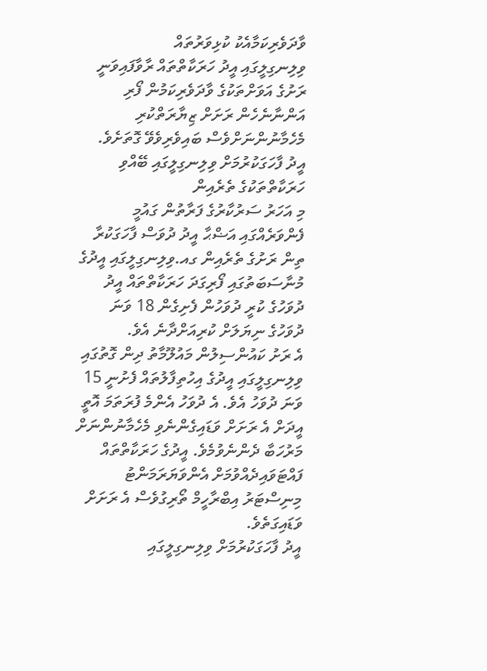ވާދަވެރިކަމާއެކު ކުޅިވަރުތައް
ވިލިނގިލީގައި އީދު ހަރަކާތްތައް ރާވާފައިވަނީ ރަށުގެ އަވަށްތަކުގެ ވާދަވެރިކަމުން ފޯރި އަންނާނެހެން ރަށަށް ޒިޔާރަތްކުރި މެހެމާނުންނަށްވެސް ބައިވެރިވެވޭ ގޮތަށެވެ.
އީދު ފާހަގަކުރުމަށް ވިލިނގިލީގައި ބޭއްވި ހަރަކާތްތަކުގެ ތެރެއިން
މި އަހަރު ސަރުކާރުގެ ފަރާތުން ގައުމީ ފެންވަރެއްގައި އަޟްޙާ އީދު ދުވަސް ފާހަގަކުރާ ތިން ރަށުގެ ތެރެއިން ގއ.ވިލިނގިލީގައި އީދުގެ މުނާސަބަތުގައި ފޯރިގަދަ ހަރަކާތްތައް އީދު ދުވަހުގެ ކުރީ ދުވަހުން ފެށިގެން 18 ވަނަ ދުވަހުގެ ނިޔަލަށް ކުރިއަށްދާނެ އެވެ.
އެ ރަށު ކައުންސިލުން މައުލޫމާތު ދިން ގޮތުގައި ވިލިނގިލީގައި އީދުގެ އިހުތިފާލުތައް ފެށުނީ 15 ވަނަ ދުވަހު އެވެ. އެ ދުވަހު އެންމެ ފުރަތަމަ އޮތީ އީދަށް އެ ރަށަށް ވަޑައިގެންނެވި މެހެމާނުންނަށް މަރުހަބާ ދެންނެވުމެވެ. އީދުގެ ހަރަކާތްތައް ފައްޓަވައިދެއްވުމަށް އެންވަޔަރަމަންޓު މިނިސްޓަރު އިބްރާހީމް ތޯރިގުވެސް އެ ރަށަށް ވަޑައިގަތެވެ.
އީދު ފާހަގަކުރުމަށް ވިލިނގިލީގައި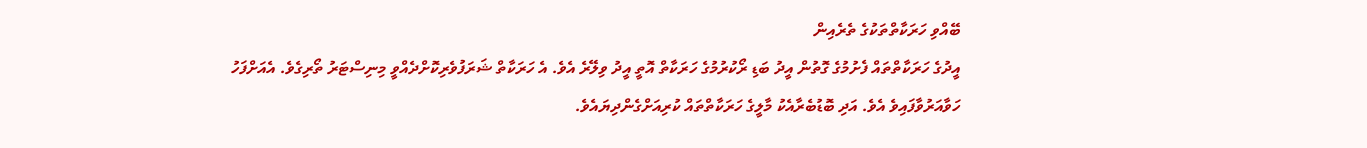ބޭއްވި ހަރަކާތްތަކުގެ ތެރެއިން
އީދުގެ ހަރަކާތްތައް ފެށުމުގެ ގޮތުން އީދު ބަޑި ރޯކުރުމުގެ ހަރަކާތް އޮތީ އީދު ވިލޭރެ އެވެ. އެ ހަރަކާތް ޝަރަފުވެރިކޮށްދެއްވީ މިނިސްޓަރު ތޯރިގެވެ. އެއަށްފަހު ހަވާއަރުވާފައިވެ އެވެ. އަދި ބޮޑުބެރާއެކު މާލީގެ ހަރަކާތްތައް ކުރިއަށްގެންދިޔައެވެ.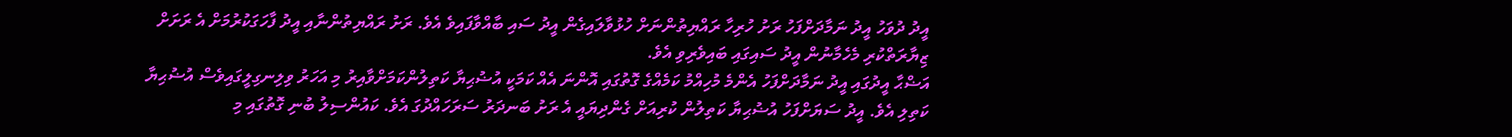އީދު ދުވަހު އީދު ނަމާދަށްފަހު ރަށު ހުރިހާ ރައްޔިތުންނަށް ހުޅުވާލައިގެން އީދު ސައި ބާއްވާފައިވެ އެވެ. ރަށު ރައްޔިތުންނާއި އީދު ފާހަގަކުރުމަށް އެ ރަށަށް ޒިޔާރަތްކުރި މެހެމާނުން އީދު ސައިގައި ބައިވެރިވި އެވެ.
އަޟްޙާ އީދުގައި އީދު ނަމާދަށްފަހު އެންމެ މުހިއްމު ކަމެއްގެ ގޮތުގައި އޮންނަ އެއް ކަމަކީ އުޟުޙިޔާ ކަތިލުންކަމަށްވާއިރު މި އަހަރު ވިލިނގިލީގައިވެސް އުޟުޙިޔާ ކަތިލި އެވެ. އީދު ސަޔަށްފަހު އުޟުޙިޔާ ކަތިލުން ކުރިއަށް ގެންދިޔައީ އެ ރަށު ބަނދަރު ސަރަހައްދުގަ އެވެ. ކައުންސިލު ބުނި ގޮތުގައި މި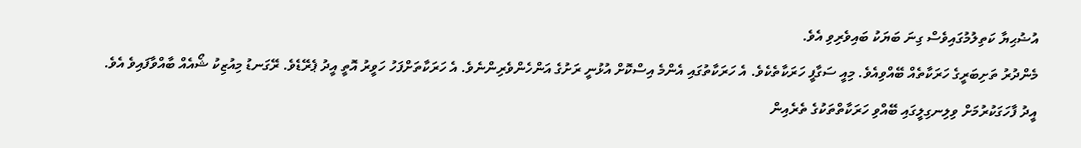އުޟުޙިޔާ ކަތިލުމުގައިވެސް ގިނަ ބަޔަކު ބައިވެރިވި އެވެ.
މެންދުރު ތަށިބަރީގެ ހަރަކާތެއް ބޭއްވިއެވެ. މިއީ ސަގާފީ ހަރަކާތެކެވެ. އެ ހަރަކާތުގައި އެންމެ އިސްކޮށް އުޅުނީ ރަށުގެ އަންހެންވެރިންނެވެ. އެ ހަރަކާތަށްފަހު ހަވީރު އޮތީ އީދު ޕެރޭޑެވެ. ރޭގަނޑު މިއުޒިކު ޝޯއެއް ބާއްވާފައިވެ އެވެ.
އީދު ފާހަގަކުރުމަށް ވިލިނގިލީގައި ބޭއްވި ހަރަކާތްތަކުގެ ތެރެއިން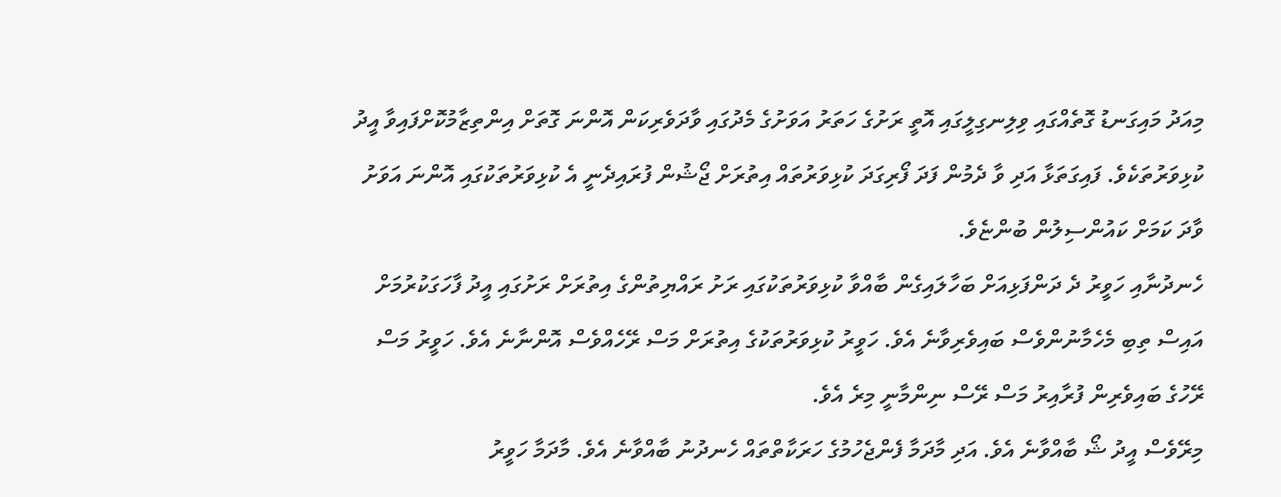މިއަދު މައިގަނޑު ގޮތެއްގައި ވިލިނގިލީގައި އޮތީ ރަށުގެ ހަތަރު އަވަށުގެ މެދުގައި ވާދަވެރިކަން އޮންނަ ގޮތަށް އިންތިޒާމުކޮށްފައިވާ އީދު ކުޅިވަރުތަކެވެ. ފައިގަތަޅާ އަދި ވާ ދެމުން ފަދަ ފޯރިގަދަ ކުޅިވަރުތައް އިތުރަށް ޖޯޝުން ފުރައިދެނީ އެ ކުޅިވަރުތަކުގައި އޮންނަ އަވަށު ވާދަ ކަމަށް ކައުންސިލުން ބުންޏެވެ.
ހެނދުނާއި ހަވީރު ދެ ދަންފަޅިއަށް ބަހާލައިގެން ބާއްވާ ކުޅިވަރުތަކުގައި ރަށު ރައްޔިތުންގެ އިތުރަށް ރަށުގައި އީދު ފާހަގަކުރުމަށް އައިސް ތިބި މެހެމާނުންވެސް ބައިވެރިވާނެ އެވެ. ހަވީރު ކުޅިވަރުތަކުގެ އިތުރަށް މަސް ރޭހެއްވެސް އޮންނާނެ އެވެ. ހަވީރު މަސް ރޭހުގެ ބައިވެރިން ފުރާއިރު މަސް ރޭސް ނިންމާނީ މިރެ އެވެ.
މިރޭވެސް އީދު ޝޯ ބާއްވާނެ އެވެ. އަދި މާދަމާ ފެންޖެހުމުގެ ހަރަކާތްތައް ހެނދުނު ބާއްވާނެ އެވެ. މާދަމާ ހަވީރު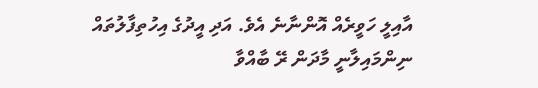އާއިލީ ހަވީރެއް އޮންނާނެ އެވެ. އަދި އީދުގެ އިހުތިފާލުތައް ނިންމައިލާނީ މާދަން ރޭ ބާއްވާ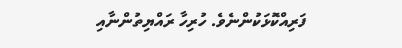ފަރިއްކޮޅަކުންނެވެ. ހުރިހާ ރައްޔިތުންނާއި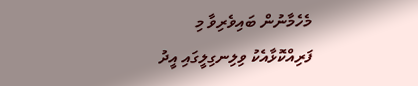މެހެމާނުން ބައިވެރިވާ މި ފަރިއްކޮޅާއެކު ވިލިނގިލީގައި އީދު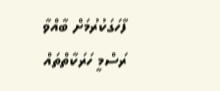ފާހަގަކުރުމަށް ބާއްވާ ރަސްމީ ހަރަކާތްތައް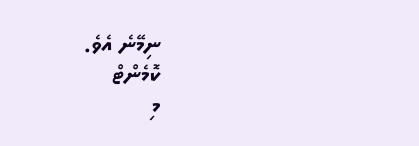ނިމޭނެ އެވެ.
ކޮމެންޓް
މި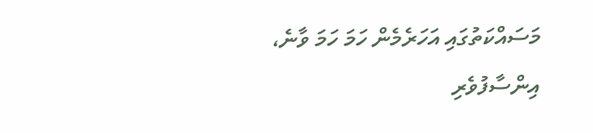މަސައްކަތުގައި އަހަރެމެން ހަމަ ހަމަ ވާނެ، އިންސާފުވެރި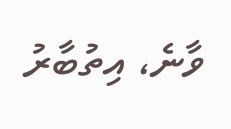ވާނެ، އިތުބާރު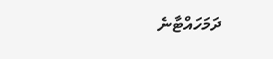ދަމަހައްޓާނެ